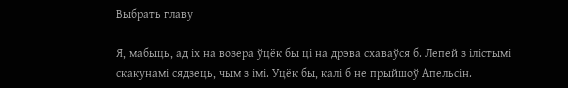Выбрать главу

Я, мабыць, ад іх на возера ўцёк бы ці на дрэва схаваўся б. Лепей з ілістымі скакунамі сядзець, чым з імі. Уцёк бы, калі б не прыйшоў Апельсін.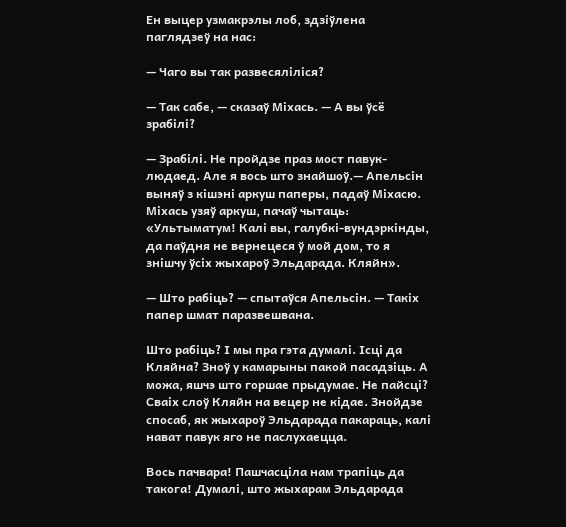Ен выцер узмакрэлы лоб, здзіўлена паглядзеў на нас:

— Чаго вы так развесяліліся?

— Так сабе, — сказаў Міхась. — А вы ўсё зрабілі?

— Зрабілі. Не пройдзе праз мост павук-людаед. Але я вось што знайшоў.— Апельсін выняў з кішэні аркуш паперы, падаў Міхасю. Міхась узяў аркуш, пачаў чытаць: «Ультыматум! Калі вы, галубкі-вундэркінды, да паўдня не вернецеся ў мой дом, то я знішчу ўсіх жыхароў Эльдарада. Кляйн».

— Што рабіць? — спытаўся Апельсін. — Такіх папер шмат паразвешвана.

Што рабіць? І мы пра гэта думалі. Ісці да Кляйна? Зноў у камарыны пакой пасадзіць. А можа, яшчэ што горшае прыдумае. Не пайсці? Сваіх слоў Кляйн на вецер не кідае. Знойдзе спосаб, як жыхароў Эльдарада пакараць, калі нават павук яго не паслухаецца.

Вось пачвара! Пашчасціла нам трапіць да такога! Думалі, што жыхарам Эльдарада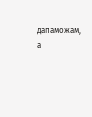дапаможам, а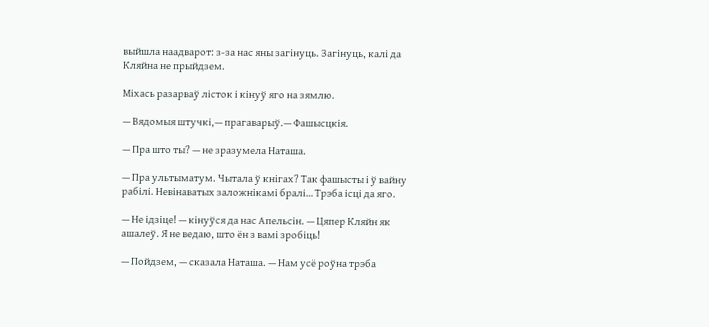выйшла наадварот: з-за нас яны загінуць. Загінуць, калі да Кляйна не прыйдзем.

Міхась разарваў лісток і кінуў яго на зямлю.

— Вядомыя штучкі,— прагаварыў.— Фашысцкія.

— Пра што ты? — не зразумела Наташа.

— Пра ультыматум. Чытала ў кнігах? Так фашысты і ў вайну рабілі. Невінаватых заложнікамі бралі… Трэба ісці да яго.

— Не iдзіце! — кінуўся да нас Апельсін. — Цяпер Кляйн як ашалеў. Я не ведаю, што ён з вамі зробіць!

— Пойдзем, — сказала Наташа. — Нам усё роўна трэба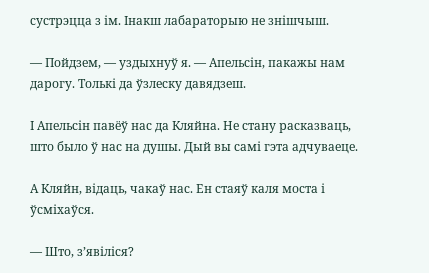сустрэцца з ім. Інакш лабараторыю не знішчыш.

— Пойдзем, — уздыхнуў я. — Апельсін, пакажы нам дарогу. Толькі да ўзлеску давядзеш.

І Апельсін павёў нас да Кляйна. Не стану расказваць, што было ў нас на душы. Дый вы самі гэта адчуваеце.

А Кляйн, відаць, чакаў нас. Ен стаяў каля моста і ўсміхаўся.

— Што, з’явіліся?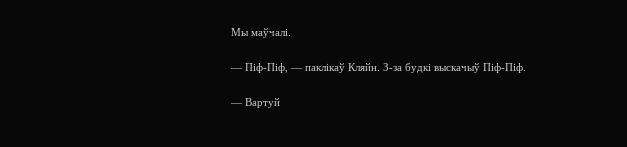Мы маўчалі.

— Піф-Піф, — паклікаў Кляйн. З-за будкі выскачыў Піф-Піф.

— Вартуй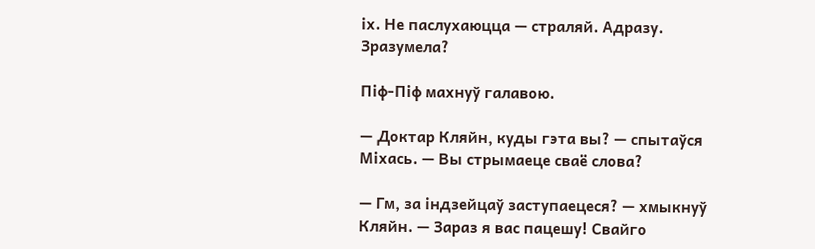іх. Не паслухаюцца — страляй. Адразу. Зразумела?

Піф-Піф махнуў галавою.

— Доктар Кляйн, куды гэта вы? — спытаўся Міхась. — Вы стрымаеце сваё слова?

— Гм, за індзейцаў заступаецеся? — хмыкнуў Кляйн. — Зараз я вас пацешу! Свайго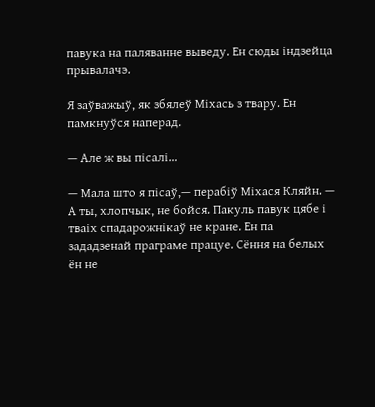павука на паляванне выведу. Ен сюды індзейца прывалачэ.

Я заўважыў, як збялеў Міхась з твару. Ен памкнуўся наперад.

— Але ж вы пісалі…

— Мала што я пісаў,— перабіў Міхася Кляйн. — А ты, хлопчык, не бойся. Пакуль павук цябе і тваіх спадарожнікаў не кране. Ен па зададзенай праграме працуе. Сёння на белых ён не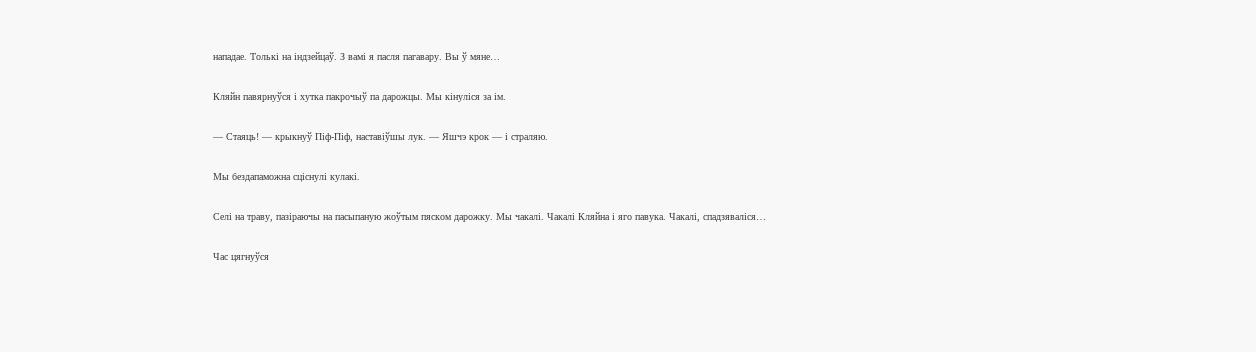нападае. Толькі на індзейцаў. З вамі я пасля пагавару. Вы ў мяне…

Кляйн павярнуўся і хутка пакрочыў па дарожцы. Мы кінуліся за ім.

— Стаяць! — крыкнуў Піф-Піф, наставіўшы лук. — Яшчэ крок — і страляю.

Мы бездапаможна сціснулі кулакі.

Селі на траву, пазіраючы на пасыпаную жоўтым пяском дарожку. Мы чакалі. Чакалі Кляйна і яго павука. Чакалі, спадзяваліся…

Час цягнуўся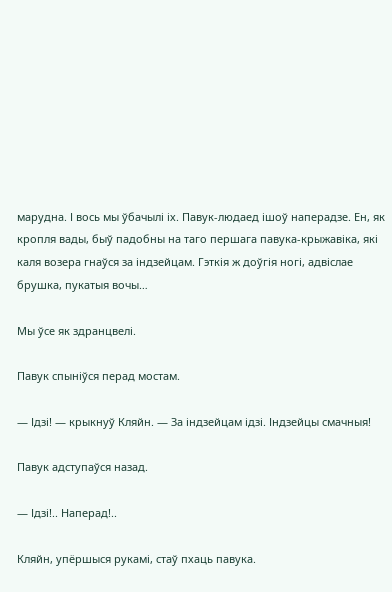марудна. І вось мы ўбачылі іх. Павук-людаед ішоў наперадзе. Ен, як кропля вады, быў падобны на таго першага павука-крыжавіка, які каля возера гнаўся за індзейцам. Гэткія ж доўгія ногі, адвіслае брушка, пукатыя вочы…

Мы ўсе як здранцвелі.

Павук спыніўся перад мостам.

— Ідзі! — крыкнуў Кляйн. — За індзейцам ідзі. Індзейцы смачныя!

Павук адступаўся назад.

— Ідзі!.. Наперад!..

Кляйн, упёршыся рукамі, стаў пхаць павука.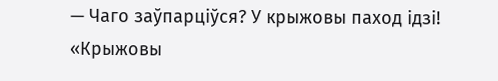— Чаго заўпарціўся? У крыжовы паход ідзі! «Крыжовы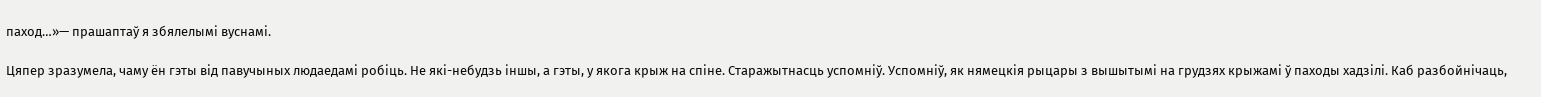паход…»— прашаптаў я збялелымі вуснамі.

Цяпер зразумела, чаму ён гэты від павучыных людаедамі робіць. Не які-небудзь іншы, а гэты, у якога крыж на спіне. Старажытнасць успомніў. Успомніў, як нямецкія рыцары з вышытымі на грудзях крыжамі ў паходы хадзілі. Каб разбойнічаць,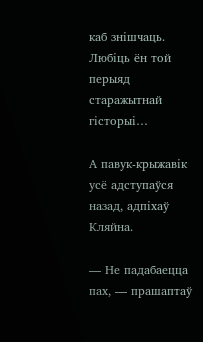каб знішчаць. Любіць ён той перыяд старажытнай гісторыі…

А павук-крыжавік усё адступаўся назад, адпіхаў Кляйна.

— Не падабаецца пах, — прашаптаў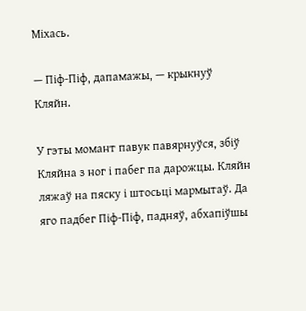Міхась.

— Піф-Піф, дапамажы, — крыкнуў Кляйн.

У гэты момант павук павярнуўся, збіў Кляйна з ног і пабег па дарожцы. Кляйн ляжаў на пяску і штосьці мармытаў. Да яго падбег Піф-Піф, падняў, абхапіўшы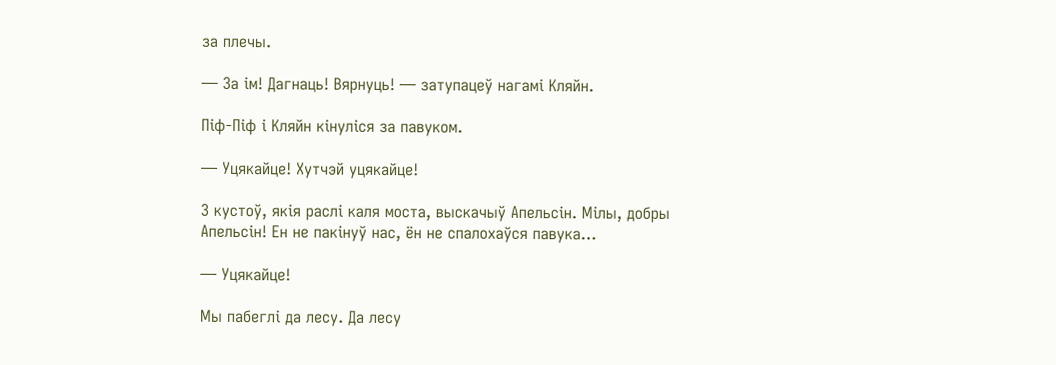за плечы.

— За ім! Дагнаць! Вярнуць! — затупацеў нагамі Кляйн.

Піф-Піф і Кляйн кінуліся за павуком.

— Уцякайце! Хутчэй уцякайце!

З кустоў, якія раслі каля моста, выскачыў Апельсін. Мілы, добры Апельсін! Ен не пакінуў нас, ён не спалохаўся павука…

— Уцякайце!

Мы пабеглі да лесу. Да лесу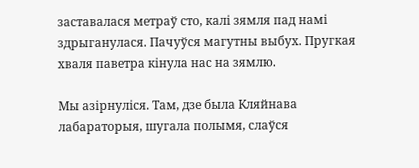заставалася метраў сто, калі зямля пад намі здрыганулася. Пачуўся магутны выбух. Пругкая хваля паветра кінула нас на зямлю.

Мы азірнуліся. Там, дзе была Кляйнава лабараторыя, шугала полымя, слаўся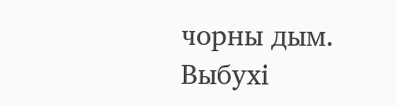чорны дым. Выбухі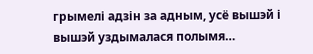грымелі адзін за адным, усё вышэй і вышэй уздымалася полымя…